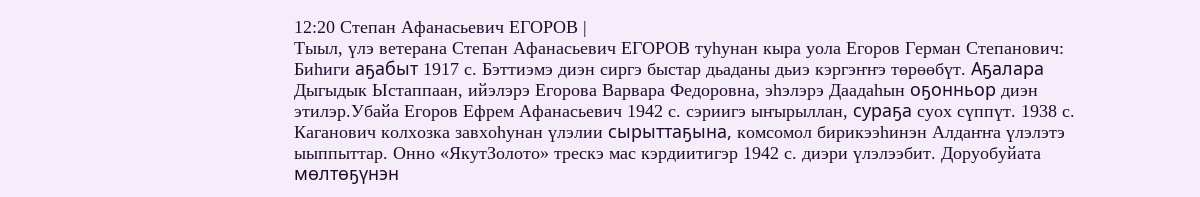12:20 Степан Афанасьевич ЕГОРОВ |
Тыыл, үлэ ветерана Степан Афанасьевич ЕГОРОВ туһунан кыра уола Егоров Герман Степанович: Биһиги аҕабыт 1917 с. Бэттиэмэ диэн сиргэ быстар дьаданы дьиэ кэргэҥҥэ төрөөбүт. Аҕалара Дыгыдык Ыстаппаан, ийэлэрэ Егорова Варвара Федоровна, эһэлэрэ Даадаһын оҕонньор диэн этилэр.Убайа Егоров Ефрем Афанасьевич 1942 с. сэриигэ ыҥырыллан, сураҕа суох сүппүт. 1938 с. Каганович колхозка завхоһунан үлэлии сырыттаҕына, комсомол бирикээһинэн Алдаҥҥа үлэлэтэ ыыппыттар. Онно «ЯкутЗолото» трескэ мас кэрдиитигэр 1942 с. диэри үлэлээбит. Доруобуйата мөлтөҕүнэн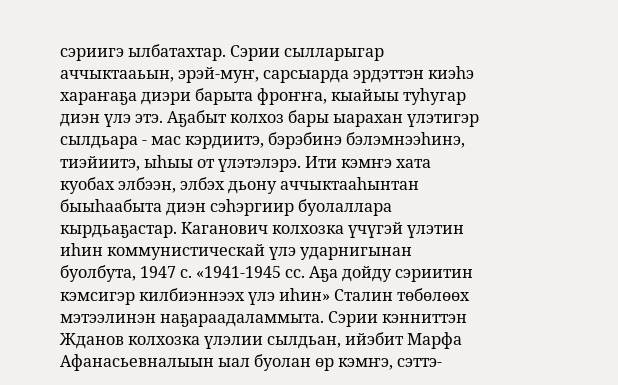сэриигэ ылбатахтар. Сэрии сылларыгар аччыктааьын, эрэй-муҥ, сарсыарда эрдэттэн киэһэ хараҥаҕа диэри барыта фроҥҥа, кыайыы туһугар диэн үлэ этэ. Аҕабыт колхоз бары ыарахан үлэтигэр сылдьара - мас кэрдиитэ, бэрэбинэ бэлэмнээһинэ, тиэйиитэ, ыһыы от үлэтэлэрэ. Ити кэмҥэ хата куобах элбээн, элбэх дьону аччыктааһынтан быыһаабыта диэн сэһэргиир буолаллара кырдьаҕастар. Каганович колхозка үчүгэй үлэтин иһин коммунистическай үлэ ударнигынан буолбута, 1947 с. «1941-1945 сс. Аҕа дойду сэриитин кэмсигэр килбиэннээх үлэ иһин» Сталин төбөлөөх мэтээлинэн наҕараадаламмыта. Сэрии кэнниттэн Жданов колхозка үлэлии сылдьан, ийэбит Марфа Афанасьевналыын ыал буолан өр кэмҥэ, сэттэ-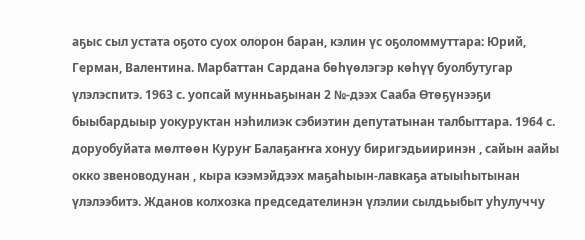аҕыс сыл устата оҕото суох олорон баран, кэлин үс оҕоломмуттара: Юрий, Герман, Валентина. Марбаттан Сардана бөһүөлэгэр көһүү буолбутугар үлэлэспитэ. 1963 с. уопсай мунньаҕынан 2 №-дээх Сааба Өтөҕүнээҕи быыбардыыр уокуруктан нэһилиэк сэбиэтин депутатынан талбыттара. 1964 с. доруобуйата мөлтөөн Куруҥ Балаҕаҥҥа хонуу биригэдьииринэн , сайын аайы окко звеноводунан , кыра кээмэйдээх маҕаһыын-лавкаҕа атыыһытынан үлэлээбитэ. Жданов колхозка председателинэн үлэлии сылдьыбыт уһулуччу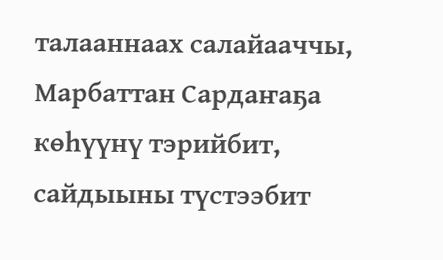талааннаах салайааччы, Марбаттан Сардаҥаҕа көһүүнү тэрийбит, сайдыыны түстээбит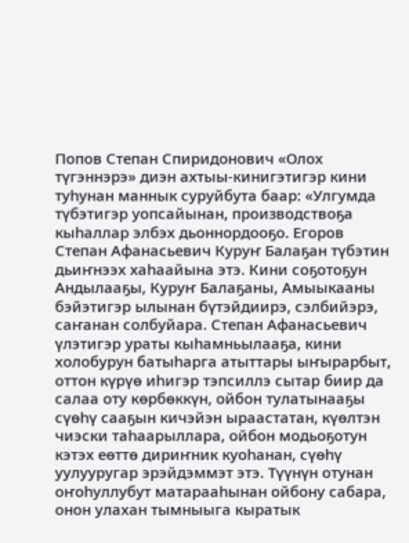Попов Степан Спиридонович «Олох түгэннэрэ» диэн ахтыы-кинигэтигэр кини туһунан маннык суруйбута баар: «Улгумда түбэтигэр уопсайынан, производствоҕа кыһаллар элбэх дьоннордооҕо. Егоров Степан Афанасьевич Куруҥ Балаҕан түбэтин дьиҥнээх хаһаайына этэ. Кини соҕотоҕун Андылааҕы, Куруҥ Балаҕаны, Амыыкааны бэйэтигэр ылынан бүтэйдиирэ, сэлбийэрэ, саҥанан солбуйара. Степан Афанасьевич үлэтигэр ураты кыһамньылааҕа, кини холобурун батыһарга атыттары ыҥырарбыт, оттон күрүө иһигэр тэпсиллэ сытар биир да салаа оту көрбөккүн, ойбон тулатынааҕы сүөһү сааҕын кичэйэн ыраастатан, күөлтэн чиэски таһаарыллара, ойбон модьоҕотун кэтэх еөттө дириҥник куоһанан, сүөһү уулууругар эрэйдэммэт этэ. Түүнүн отунан оҥоһуллубут матарааһынан ойбону сабара, онон улахан тымныыга кыратык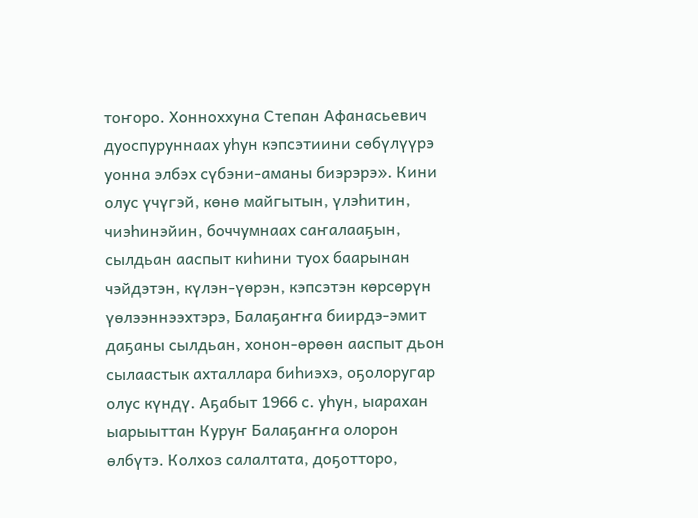тоҥоро. Хонноххуна Степан Афанасьевич дуоспуруннаах уһун кэпсэтиини сөбүлүүрэ уонна элбэх сүбэни-аманы биэрэрэ». Кини олус үчүгэй, көнө майгытын, үлэһитин, чиэһинэйин, боччумнаах саҥалааҕын, сылдьан ааспыт киһини туох баарынан чэйдэтэн, күлэн-үөрэн, кэпсэтэн көрсөрүн үөлээннээхтэрэ, Балаҕаҥҥа биирдэ-эмит даҕаны сылдьан, хонон-өрөөн ааспыт дьон сылаастык ахталлара биһиэхэ, оҕолоругар олус күндү. Аҕабыт 1966 с. уһун, ыарахан ыарыыттан Куруҥ Балаҕаҥҥа олорон өлбүтэ. Колхоз салалтата, доҕотторо,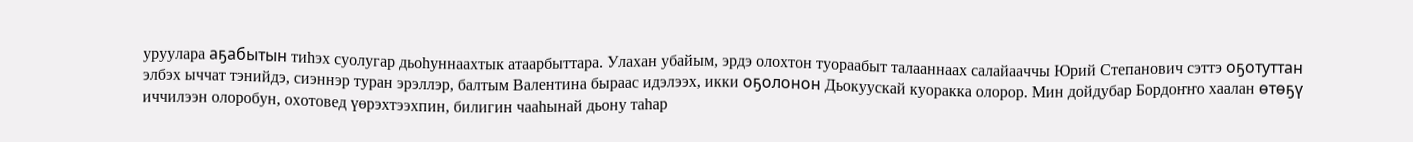уруулара аҕабытын тиһэх суолугар дьоһуннаахтык атаарбыттара. Улахан убайым, эрдэ олохтон туораабыт талааннаах салайааччы Юрий Степанович сэттэ оҕотуттан элбэх ыччат тэнийдэ, сиэннэр туран эрэллэр, балтым Валентина быраас идэлээх, икки оҕолонон Дьокуускай куоракка олорор. Мин дойдубар Бордоҥҥо хаалан өтөҕү иччилээн олоробун, охотовед үөрэхтээхпин, билигин чааһынай дьону таһар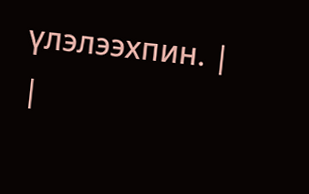үлэлээхпин. |
|